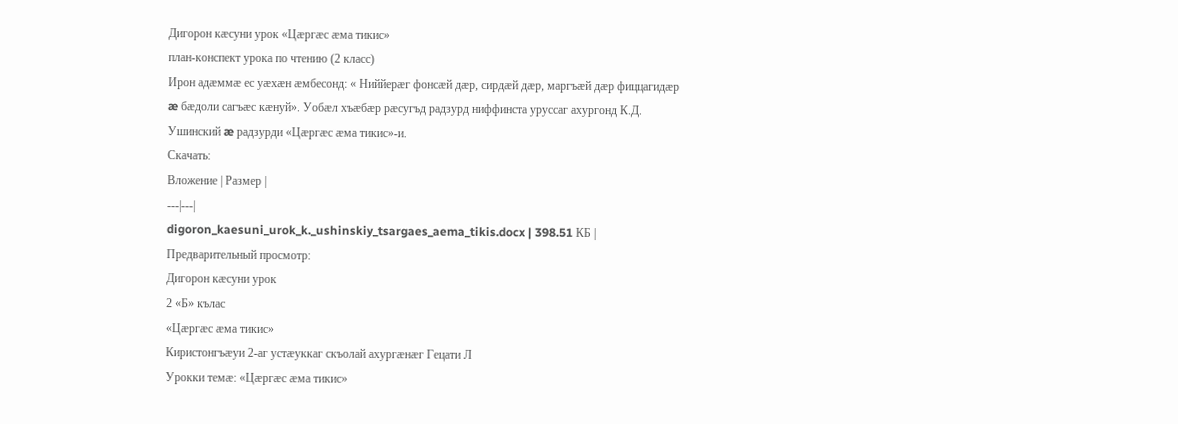Дигорон кæсуни урок «Цæргæс æма тикис»
план-конспект урока по чтению (2 класс)
Ирон адæммæ ес уæхæн æмбесонд: « Ниййерæг фонсæй дæр, сирдæй дæр, маргъæй дæр фиццагидæр æ бæдоли сагъæс кæнуй». Уобæл хъæбæр рæсугъд радзурд ниффинста уруссаг ахургонд К.Д. Ушинский æ радзурди «Цæргæс æма тикис»-и.
Скачать:
Вложение | Размер |
---|---|
digoron_kaesuni_urok_k._ushinskiy_tsargaes_aema_tikis.docx | 398.51 КБ |
Предварительный просмотр:
Дигорон кæсуни урок
2 «Б» кълас
«Цæргæс æма тикис»
Киристонгъæуи 2-аг устæуккаг скъолай ахургæнæг Гецати Л
Урокки темæ: «Цæргæс æма тикис»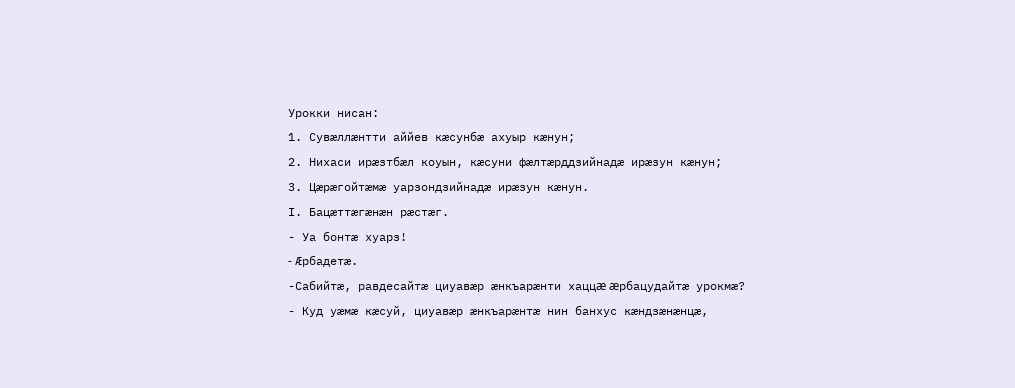Урокки нисан:
1. Сувæллæнтти аййев кæсунбæ ахуыр кæнун;
2. Нихаси ирæзтбæл коуын, кæсуни фæлтæрддзийнадæ ирæзун кæнун;
3. Цæрæгойтæмæ уарзондзийнадæ ирæзун кæнун.
І. Бацæттæгæнæн рæстæг.
- Уа бонтæ хуарз!
- Æрбадетæ.
-Сабийтæ, равдесайтæ циуавæр æнкъарæнти хаццæ æрбацудайтæ урокмæ?
- Куд уæмæ кæсуй, циуавæр æнкъарæнтæ нин банхус кæндзæнæнцæ,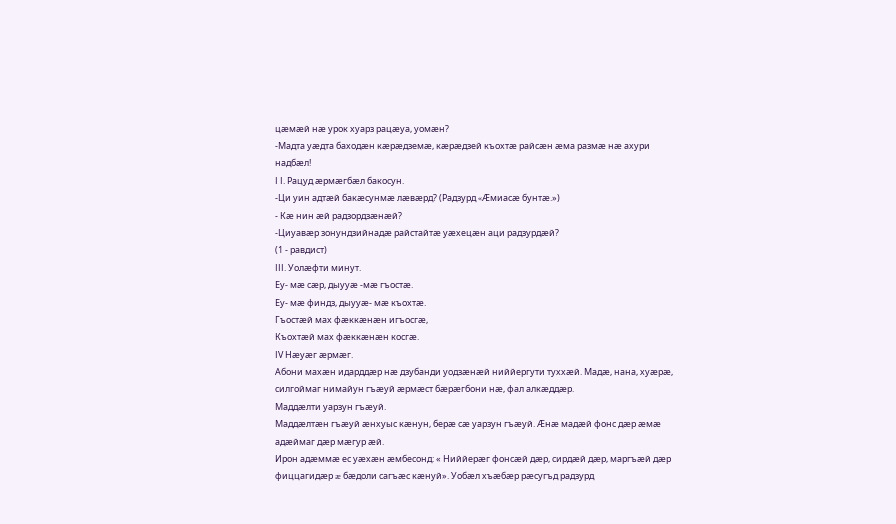цæмæй нæ урок хуарз рацæуа, уомæн?
-Мадта уæдта баходæн кæрæдземæ, кæрæдзей къохтæ райсæн æма размæ нæ ахури надбæл!
І І. Рацуд æрмæгбæл бакосун.
-Ци уин адтæй бакæсунмæ лæвæрд? (Радзурд «Æмиасæ бунтæ.»)
- Кæ нин æй радзордзæнæй?
-Циуавæр зонундзийнадæ райстайтæ уæхецæн аци радзурдæй?
(1 - равдист)
ІІІ. Уолæфти минут.
Еу- мæ сæр, дыууæ -мæ гъостæ.
Еу- мæ финдз, дыууæ- мæ къохтæ.
Гъостæй мах фæккæнæн игъосгæ,
Къохтæй мах фæккæнæн косгæ.
ІV Нæуæг æрмæг.
Абони махæн идарддæр нæ дзубанди уодзæнæй ниййергути туххæй. Мадæ, нана, хуæрæ, силгоймаг нимайун гъæуй æрмæст бæрæгбони нæ, фал алкæддæр.
Маддæлти уарзун гъæуй.
Маддæлтæн гъæуй æнхуыс кæнун, берæ сæ уарзун гъæуй. Æнæ мадæй фонс дæр æмæ адæймаг дæр мæгур æй.
Ирон адæммæ ес уæхæн æмбесонд: « Ниййерæг фонсæй дæр, сирдæй дæр, маргъæй дæр фиццагидæр æ бæдоли сагъæс кæнуй». Уобæл хъæбæр рæсугъд радзурд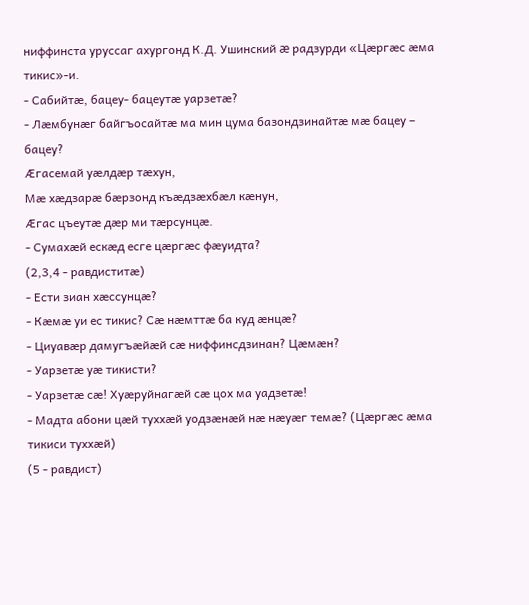ниффинста уруссаг ахургонд К.Д. Ушинский æ радзурди «Цæргæс æма тикис»-и.
- Сабийтæ, бацеу- бацеутæ уарзетæ?
- Лæмбунæг байгъосайтæ ма мин цума базондзинайтæ мæ бацеу – бацеу?
Æгасемай уæлдæр тæхун,
Мæ хæдзарæ бæрзонд къæдзæхбæл кæнун,
Æгас цъеутæ дæр ми тæрсунцæ.
- Сумахæй ескæд есге цæргæс фæуидта?
(2,3,4 - равдиститæ)
- Ести зиан хæссунцæ?
- Кæмæ уи ес тикис? Сæ нæмттæ ба куд æнцæ?
- Циуавæр дамугъæйæй сæ ниффинсдзинан? Цæмæн?
- Уарзетæ уæ тикисти?
- Уарзетæ сæ! Хуæруйнагæй сæ цох ма уадзетæ!
- Мадта абони цæй туххæй уодзæнæй нæ нæуæг темæ? (Цæргæс æма тикиси туххæй)
(5 - равдист)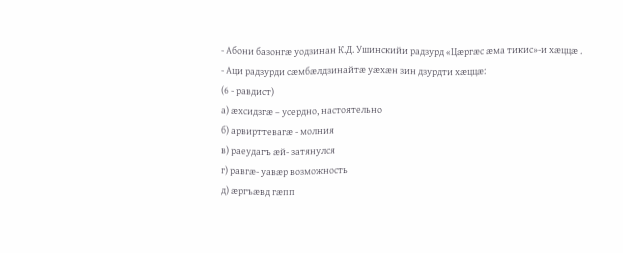- Абони базонгæ уодзинан К.Д. Ушинскийи радзурд «Цæргæс æма тикис»-и хæццæ .
- Аци радзурди сæмбæлдзинайтæ уæхæн зин дзурдти хæццæ:
(6 - равдист)
а) æхсидзгæ – усердно, настоятельно
б) арвирттевагæ - молния
в) раеудагъ æй- затянулся
г) равгæ- уавæр возможность
д) æргъæвд гæпп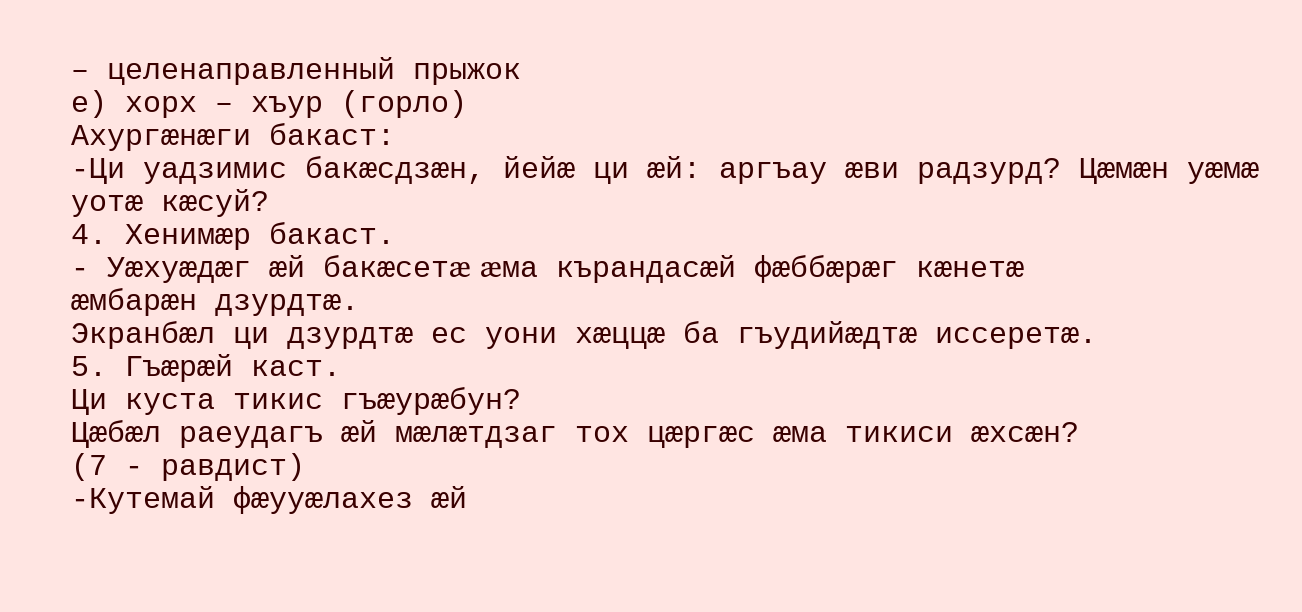– целенаправленный прыжок
е) хорх – хъур (горло)
Ахургæнæги бакаст:
-Ци уадзимис бакæсдзæн, йейæ ци æй: аргъау æви радзурд? Цæмæн уæмæ уотæ кæсуй?
4. Хенимæр бакаст.
- Уæхуæдæг æй бакæсетæ æма кърандасæй фæббæрæг кæнетæ
æмбарæн дзурдтæ.
Экранбæл ци дзурдтæ ес уони хæццæ ба гъудийæдтæ иссеретæ.
5. Гъæрæй каст.
Ци куста тикис гъæурæбун?
Цæбæл раеудагъ æй мæлæтдзаг тох цæргæс æма тикиси æхсæн?
(7 - равдист)
-Кутемай фæууæлахез æй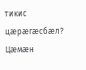тикис цæрæгæсбæл?
Цæмæн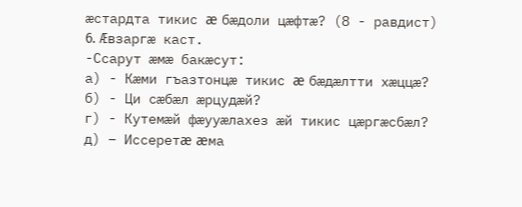æстардта тикис æ бæдоли цæфтæ? (8 - равдист)
6. Æвзаргæ каст.
-Ссарут æмæ бакæсут:
а) - Кæми гъазтонцæ тикис æ бæдæлтти хæццæ?
б) - Ци сæбæл æрцудæй?
г) - Кутемæй фæууæлахез æй тикис цæргæсбæл?
д) – Иссеретæ æма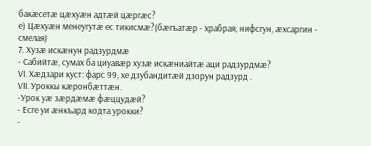бакæсетæ цæхуæн адтæй цæргæс?
е) Цæхуæн менеугутæ ес тикисмæ?(бæгъатæр - храбрая, нифсгун, æхсаргин - смелая)
7. Хузæ искæнун радзурдмæ
- Сабийтæ, сумах ба циуавæр хузæ искæниайтæ аци радзурдмæ?
VІ. Хæдзари куст: фарс 99, хе дзубандитæй дзорун радзурд .
VІІ. Уроккы кæронбæттæн.
-Урок уæ зæрдæмæ фæццудæй?
- Есге уи æнкъард кодта урокки?
-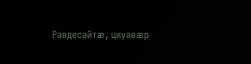Равдесайтæ, циуавæр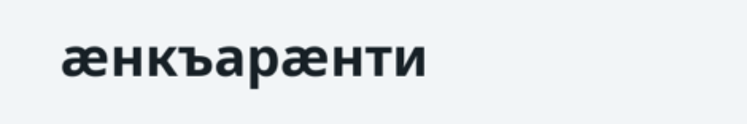æнкъарæнти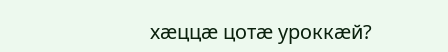хæццæ цотæ уроккæй?